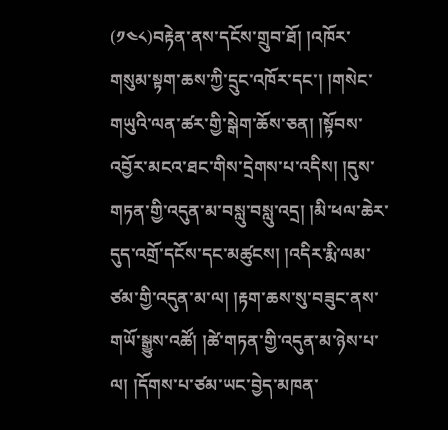(༡༤༨)བརྟེན་ནས་དངོས་གྲུབ་ཐོ། །འཁོར་གསུམ་སྟག་ཆས་ཀྱི་དྲུང་འཁོར་དང་། །གསེང་གཡུའི་ལན་ཚར་གྱི་སྒེག་ཆོས་ཅན། །སྟོབས་འབྱོར་མངའ་ཐང་གིས་དྲེགས་པ་འདིས། །དུས་གཏན་གྱི་འདུན་མ་བསླུ་བསླུ་འདྲ། །མི་ཕལ་ཆེར་དུད་འགྲོ་དངོས་དང་མཚུངས། །འདིར་རྨི་ལམ་ཙམ་གྱི་འདུན་མ་ལ། །རྟག་ཆས་སུ་བཟུང་ནས་གཡོ་སྒྱུས་འཚོ། །ཚེ་གཏན་གྱི་འདུན་མ་ཉེས་པ་ལ། །དོགས་པ་ཙམ་ཡང་བྱེད་མཁན་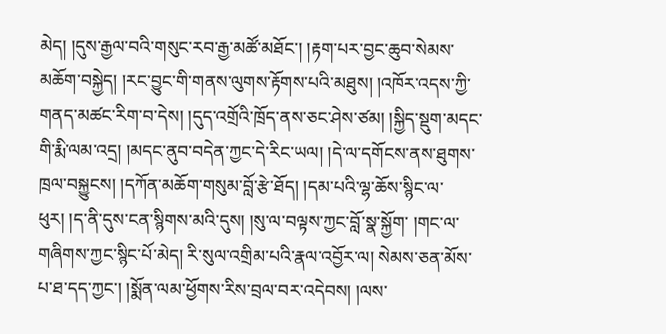མེད། །དུས་རྒྱལ་བའི་གསུང་རབ་རྒྱ་མཚོ་མཐོང་། །རྟག་པར་བྱང་ཆུབ་སེམས་མཆོག་བསྐྱེད། །རང་བྱུང་གི་གནས་ལུགས་རྟོགས་པའི་མཐུས། །འཁོར་འདས་ཀྱི་གནད་མཚང་རིག་བ་དེས། །དུད་འགྲོའི་ཁྲོད་ནས་ཅང་ཤེས་ཙམ། །སྐྱིད་སྡུག་མདང་གི་རྨི་ལམ་འདྲ། །མདང་ནུབ་བདེན་ཀྱང་དེ་རིང་ཡལ། །དེ་ལ་དགོངས་ནས་ཐུགས་ཁྲལ་བསྐྱུངས། །དཀོན་མཆོག་གསུམ་བློ་རྩེ་ཐོད། །དམ་པའི་ལྷ་ཆོས་སྙིང་ལ་ཕུར། །ད་ནི་དུས་ངན་སྙིགས་མའི་དུས། །སུ་ལ་བལྟས་ཀྱང་བློ་སྣ་སྐྱོག་ །གང་ལ་གཞིགས་ཀྱང་སྙིང་པོ་མེད། རི་སུལ་འགྲིམ་པའི་རྣལ་འབྱོར་ལ། སེམས་ཅན་མོས་པ་ཐ་དད་ཀྱང་། །སྨོན་ལམ་ཕྱོགས་རིས་བྲལ་བར་འདེབས། །ལས་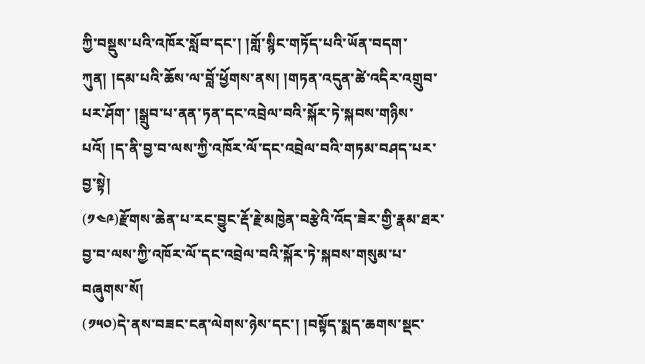ཀྱི་བསྡུས་པའི་འཁོར་སློབ་དང་། །གློ་སྙིང་གཏོད་པའི་ཡོན་བདག་ཀུན། །དམ་པའི་ཆོས་ལ་བློ་ཕྱོགས་ནས། །གཏན་འདུན་ཚེ་འདིར་འགྲུབ་པར་ཤོག་ །སྒྲུབ་པ་ནན་ཏན་དང་འབྲེལ་བའི་སྐོར་ཏེ་སྐབས་གཉིས་པའོ། །ད་ནི་བྱ་བ་ལས་ཀྱི་འཁོར་ལོ་དང་འབྲེལ་བའི་གཏམ་བཤད་པར་བྱ་སྟེ།
(༡༤༩)རྫོགས་ཆེན་པ་རང་བྱུང་རྡོ་རྗེ་མཁྱེན་བརྩེའི་འོད་ཟེར་གྱི་རྣམ་ཐར་བྱ་བ་ལས་ཀྱི་འཁོར་ལོ་དང་འབྲེལ་བའི་སྐོར་ཏེ་སྐབས་གསུམ་པ་བཞུགས་སོ།
(༡༥༠)དེ་ནས་བཟང་ངན་ལེགས་ཉེས་དང་། །བསྟོད་སྨད་ཆགས་སྡང་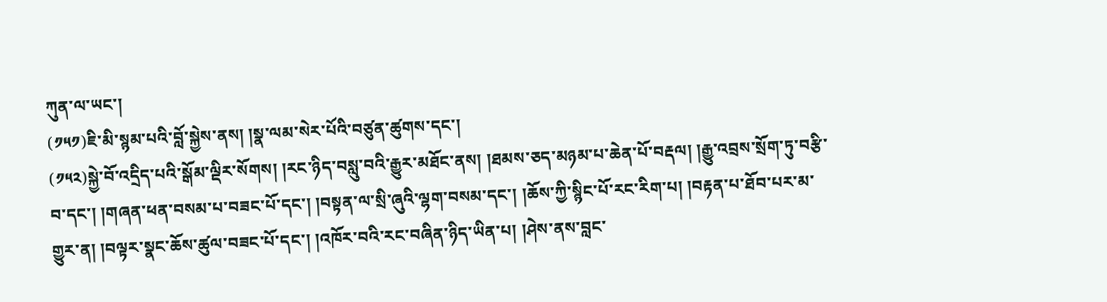ཀུན་ལ་ཡང་།
(༡༥༡)ཇི་མི་སྙམ་པའི་བློ་སྐྱེས་ནས། །སྣ་ལམ་སེར་པོའི་བཙུན་ཚུགས་དང་།
(༡༥༢)སྐྱེ་བོ་འདྲིད་པའི་སྒོམ་ལྡིར་སོགས། །རང་ཉིད་བསླུ་བའི་རྒྱུར་མཐོང་ནས། །ཐམས་ཅད་མཉམ་པ་ཆེན་པོ་བརྡལ། །རྒྱུ་འབྲས་སྲོག་ཏུ་བརྩི་བ་དང་། །གཞན་ཕན་བསམ་པ་བཟང་པོ་དང་། །བསྟན་ལ་སྲི་ཞུའི་ལྷག་བསམ་དང་། །ཆོས་ཀྱི་སྙིང་པོ་རང་རིག་པ། །བརྟན་པ་ཐོབ་པར་མ་གྱུར་ན། །བལྟར་སྣང་ཆོས་ཚུལ་བཟང་པོ་དང་། །འཁོར་བའི་རང་བཞིན་ཉིད་ཡིན་པ། །ཤེས་ནས་བླང་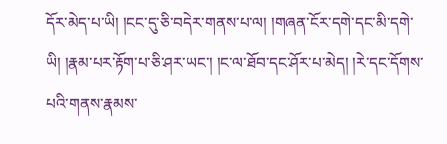དོར་མེད་པ་ཡི། །ངང་དུ་ཅི་བདེར་གནས་པ་ལ། །གཞན་ངོར་དགེ་དང་མི་དགེ་ཡི། །རྣམ་པར་རྟོག་པ་ཅི་ཤར་ཡང་། །ང་ལ་ཐོབ་དང་ཤོར་པ་མེད། །རེ་དང་དོགས་པའི་གནས་རྣམས་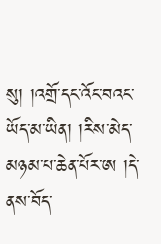སུ། །འགྲོ་དང་འོང་བའང་ཡོད་མ་ཡིན། །རིས་མེད་མཉམ་པ་ཆེན་པོར་ཨ །དེ་ནས་བོད་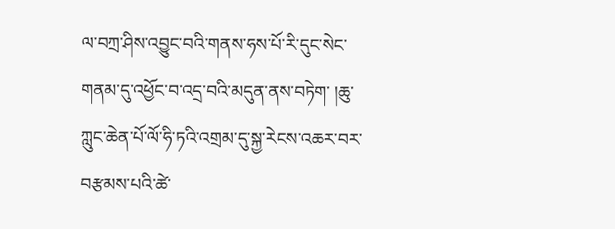ལ་བཀྲ་ཤིས་འབྱུང་བའི་གནས་ཧས་པོ་རི་དུང་སེང་གནམ་དུ་འཕྱོང་བ་འདྲ་བའི་མདུན་ནས་བཏེག་ །ཆུ་ཀླུང་ཆེན་པོ་ལོ་ཧི་ཏའི་འགྲམ་དུ་སྐྱ་རེངས་འཆར་བར་བརྩམས་པའི་ཚེ་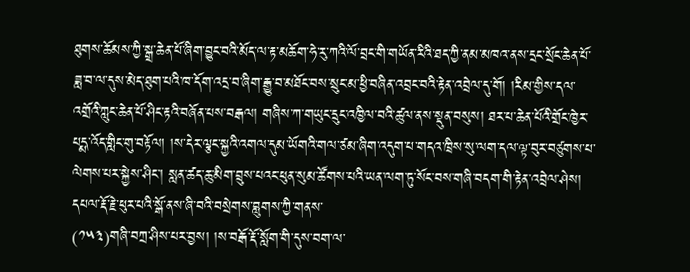ཐུགས་ཆོམས་ཀྱི་སྒྲ་ཆེན་པོ་ཞིག་བྱུང་བའི་མོད་ལ་རྟ་མཆོག་ཧེ་རུ་ཀའི་ལོ་བྲང་གི་གཡོན་རིའི་ཐད་ཀྱི་ནམ་མཁའ་ནས་དྲང་སྲོང་ཆེན་པོ་ཟླ་བ་ལ་དུས་མེད་ཐུག་པའི་ཁ་དོག་འདྲ་བ་ཞིག་རྒྱུ་བ་མཐོང་བས་སྲུང་མ་ཕྱི་བཞིན་འབྲང་བའི་རྟེན་འབྲེལ་དུ་གོ། །རིམ་གྱིས་དལ་འགྲོའི་ཀླུང་ཆེན་པོ་ཤིང་རྟའི་བཞོན་པས་བརྒལ། གཞིས་ཀ་གཡུང་དྲུང་འཁྱིལ་བའི་ཚུལ་ནས་སྡུན་བསུས། ཐར་པ་ཆེན་པོའི་གྲོང་ཁྱེར་པདྨ་འོད་གླིང་གུ་བརྟོལ། །ས་དེར་ལྕང་སྐྱའི་འགལ་དུམ་ཡོགའི་གལ་ཙམ་ཞིག་འདུག་པ་གདའ་ཁྲིས་སུ་ལག་དལ་ལྟ་བུར་བཙུགས་པ་ལེགས་པར་སྐྱེས་ཤིང་། སླན་ཚད་ཆུ་མིག་བྲུས་པའང་ཕུན་སུམ་ཚོགས་པའི་ཡན་ལག་ཏུ་སོང་བས་གཞི་བདག་གི་རྟེན་འབྲེལ་ཤེས། དཔལ་རྡོ་རྗེ་ཕུར་པའི་སྒོ་ནས་ཞི་བའི་བསྲེགས་བླུགས་ཀྱི་གནས་
(༡༥༣)གཞི་བཀྲ་ཤིས་པར་བྱས། །ས་བརྒོ་རྡོ་སློག་གི་དུས་བག་ལ་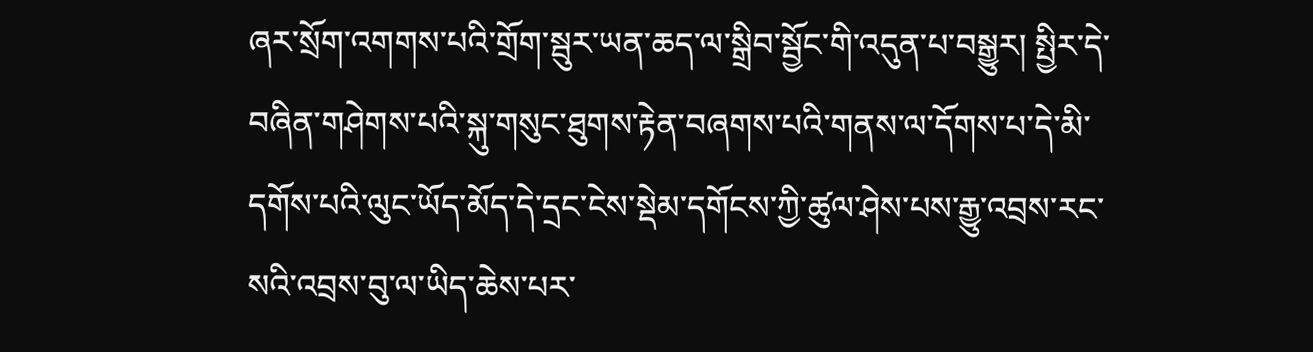ཞར་སྲོག་འགགས་པའི་གྲོག་སྦུར་ཡན་ཆད་ལ་སྒྲིབ་སྦྱོང་གི་འདུན་པ་བསྒྱུར། སྤྱིར་དེ་བཞིན་གཤེགས་པའི་སྐུ་གསུང་ཐུགས་རྟེན་བཞགས་པའི་གནས་ལ་དོགས་པ་དེ་མི་དགོས་པའི་ལུང་ཡོད་མོད་དེ་དྲང་ངེས་སྡེམ་དགོངས་ཀྱི་ཚུལ་ཤེས་པས་རྒྱུ་འབྲས་རང་སའི་འབྲས་བུ་ལ་ཡིད་ཆེས་པར་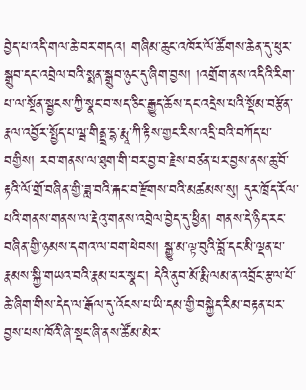བྱེད་པ་འདི་གལ་ཆེ་བར་གདའ། གཞིམ་ཆུང་འཁོར་ལོ་ཚོགས་ཆེན་དུ་ཕུར་སྒྲུབ་དང་འབྲེལ་བའི་སྨན་སྒྲུབ་ཉུང་དུ་ཞིག་བྱས། །འགྲོག་ནས་འདིའི་རིག་པ་ལ་སྔོན་སྦྱངས་ཀྱི་སྣང་བ་སད་ཅིང་རྒྱུད་ཆོས་དང་འདྲེས་པའི་སྡོམ་བརྩོན་རྣལ་འབྱོར་སྤྱོད་པ་ལྦ་གིནྡྲ་དྷ་རྨཱ་ཀི་རྟིས་གྱང་རིས་འདྲི་བའི་བཀོད་པ་བགྱིས། རབ་གནས་ལ་ཐུག་གི་བར་བྱ་བ་རྗེས་བཙན་པར་བྱས་ནས་ཆུ་བོ་རྟའི་ལོ་གྲོ་བཞིན་གྱི་ཟླ་བའི་རྐང་བ་རྫོགས་བའི་མཚམས་སུ། དུར་ཁྲོད་རོལ་པའི་གནས་གནས་ལ་རྡེའུ་གནས་འབྲེལ་བྱེད་དུ་ཕྱིན། གནས་དེ་ཉིད་རང་བཞིན་གྱི་ཉམས་དགའ་ལ་བག་ཕེབས། སྒྱུ་མ་ལྟ་བུའི་བློ་དང་མི་ལྡན་པ་རྣམས་སྐྱི་གཡའ་བའི་རྣམ་པར་སྣང་། དེའི་ནུབ་མོ་རྨི་ལམ་ན་འབྲོང་རྩལ་པོ་ཆེ་ཞིག་གིས་དེད་ལ་རྒོལ་དུ་འོངས་པ་ཡི་དམ་གྱི་བསྐྱེད་རིམ་བརྟན་པར་བྱས་པས་ཁོའི་ཞེ་སྡང་ཞི་ནས་ཚོམ་མེར་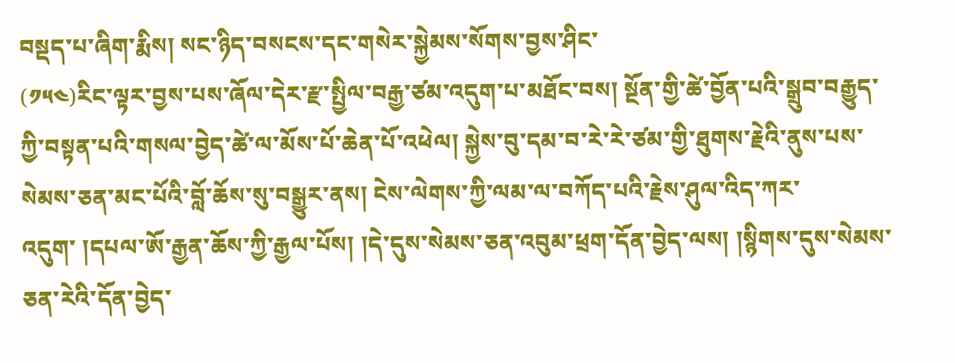བསྡད་པ་ཞིག་རྨིས། སང་ཉིད་བསངས་དང་གསེར་སྐྱེམས་སོགས་བྱས་ཤིང་
(༡༥༤)རིང་ལྟར་བྱས་པས་ཞོལ་དེར་རྫ་སྤྱིལ་བརྒྱ་ཙམ་འདུག་པ་མཐོང་བས། སྔོན་གྱི་ཚེ་བྱོན་པའི་སྒྲུབ་བརྒྱུད་ཀྱི་བསྟན་པའི་གསལ་བྱེད་ཚེ་ལ་མོས་པོ་ཆེན་པོ་འཕེལ། སྐྱེས་བུ་དམ་བ་རེ་རེ་ཙམ་གྱི་ཐུགས་རྗེའི་ནུས་པས་སེམས་ཅན་མང་པོའི་བློ་ཆོས་སུ་བསྒྱུར་ནས། ངེས་ལེགས་ཀྱི་ལམ་ལ་བཀོད་པའི་རྗེས་ཤུལ་འིད་ཀར་འདུག་ །དཔལ་ཨོ་རྒྱན་ཆོས་ཀྱི་རྒྱལ་པོས། །དེ་དུས་སེམས་ཅན་འབུམ་ཕྲག་དོན་བྱེད་ལས། །སྙིགས་དུས་སེམས་ཅན་རེའི་དོན་བྱེད་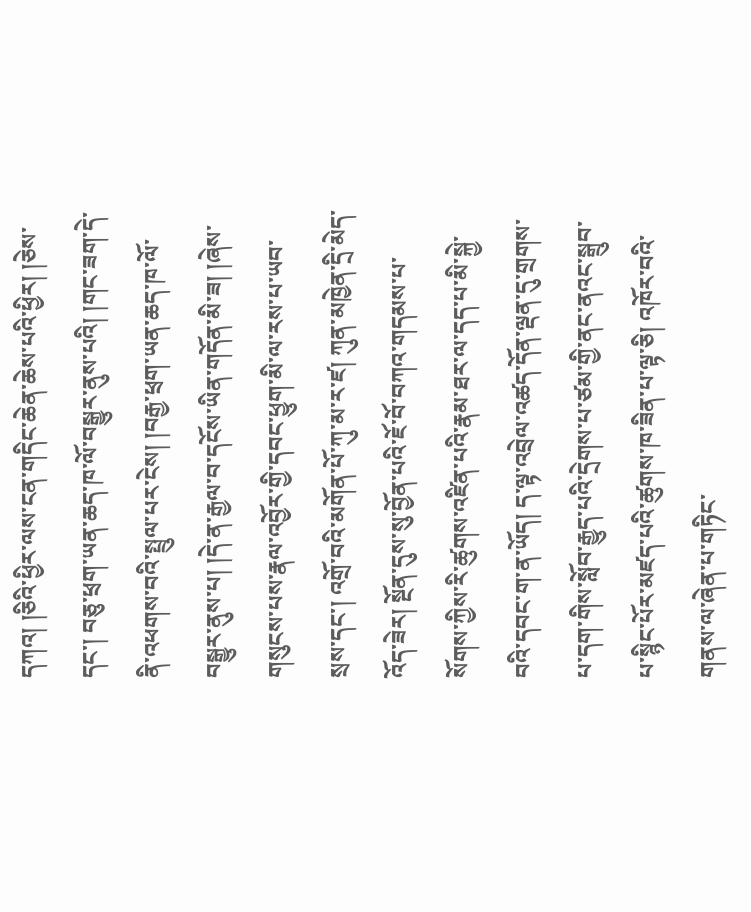དཀའ། །ཅིའི་ཕྱིར་ལས་ངན་གདིང་ཆེན་ཆེས་པའི་ཕྱིར། །ཅེས་དང་། བཅུ་ཕྲག་ཡན་ཆད་ཁ་ལོ་བསྒྱུར་ནུས་པའི། །གང་ཟག་དེ་ནི་འཕགས་བའི་སྤྲུལ་པར་ངེས། །བརྒྱ་ཕྲག་ཡན་ཆད་ཁ་ལོ་བསྒྱུར་ནུས་པ། །དེ་ན་རྒྱལ་བ་དངོས་ཡིན་གདོན་མི་ཟ། །ཞེས་གསུངས་པས་རྣལ་འབྱོར་གྱི་དབང་ཕྱུག་མི་ལ་རས་པ་ཡབ་སྲས་དང་། འགྲོ་བའི་མགོན་པོ་ཀུ་མ་ར་ཛ། ཀུན་མཁྱེན་དྲི་མེད་འོད་ཟེར། སྔོན་དུས་སུ་བྱོན་པའི་ཇོ་བོ་བཀའ་གདམས་པ་སོགས་ཀྱིས་རི་ཚུགས་འཛིན་པའི་རྣམ་ཐར་ལ་དད་པ་མི་སྐྱེ་བའི་དབང་ག་ན་ཡོད། ད་ལྟ་འབྲེལ་འཚད་དོན་ལྡན་དུ་གྲགས་པ་དག་གིས་སློབ་རྒྱུད་པའི་དྲེགས་པ་ཙམ་གྱི་ནང་ནའང་སྒྲུབ་པ་སྙིང་པོར་མཛད་པའི་ཚུགས་ཁ་ཟིན་པ་ལྟ་ཅི། འཁོར་བའི་གནས་ལ་ཞེན་པ་གཏིང་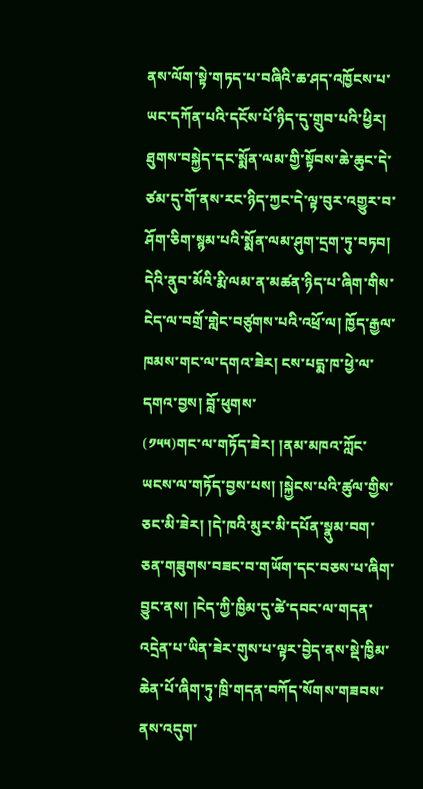ནས་ལོག་སྟེ་གཏད་པ་བཞིའི་ཆ་ཤད་འཁྱོངས་པ་ཡང་དཀོན་པའི་དངོས་པོ་ཉིད་དུ་གྲུབ་པའི་ཕྱིར། ཐུགས་བསྐྱེད་དང་སྨོན་ལམ་གྱི་སྟོབས་ཆེ་ཆུང་དེ་ཙམ་དུ་གོ་ནས་རང་ཉིད་ཀྱང་དེ་ལྟ་བུར་འགྱུར་བ་ཤོག་ཅིག་སྙམ་པའི་སྨོན་ལམ་ཤུག་དྲག་ཏུ་བཏབ། དེའི་ནུབ་མོའི་རྨི་ལམ་ན་མཚན་ཉིད་པ་ཞིག་གིས་ངེད་ལ་བགྲོ་གླེང་བཙུགས་པའི་འཕྲོ་ལ། ཁྱོད་རྒྱལ་ཁམས་གང་ལ་དགའ་ཟེར། ངས་པདྨ་ཁ་ཕྱེ་ལ་དགའ་བྱས། བློ་ཕུགས་
(༡༥༥)གང་ལ་གཏོད་ཟེར། །ནམ་མཁའ་ཀློང་ཡངས་ལ་གཏོད་བྱས་པས། །སྐྱེངས་པའི་ཚུལ་གྱིས་ཅང་མི་ཟེར། །དེ་ཁའི་མུར་མི་དཔོན་སྣུམ་བག་ཅན་གཟུགས་བཟང་བ་གཡོག་དང་བཅས་པ་ཞིག་བྱུང་ནས། །ངེད་ཀྱི་ཁྱིམ་དུ་ཚེ་དབང་ལ་གདན་འདྲེན་པ་ཡིན་ཟེར་གུས་པ་ལྟར་བྱེད་ནས་སྡེ་ཁྱིམ་ཆེན་པོ་ཞིག་ཏུ་ཁྲི་གདན་བཀོད་སོགས་གཟབས་ནས་འདུག་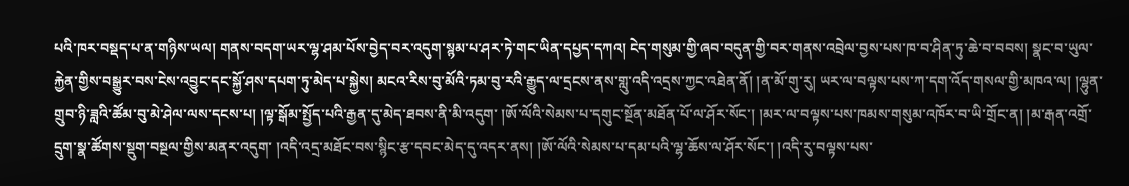པའི་ཁར་བསྡད་པ་ན་གཉིས་ཡལ། གནས་བདག་ཡར་ལྷ་ཤམ་པོས་བྱེད་བར་འདུག་སྙམ་པ་ཤར་ཏེ་གང་ཡིན་དཔྱད་དཀའ། ངེད་གསུམ་གྱི་ཞབ་བདུན་གྱི་བར་གནས་འབྲེལ་བྱས་པས་ཁ་བ་ཤིན་ཏུ་ཆེ་བ་བབས། སྣང་བ་ཡུལ་རྐྱེན་གྱིས་བསྒྱུར་བས་ངེས་འབྱུང་དང་སྐྱོ་ཤས་དཔག་ཏུ་མེད་པ་སྐྱེས། མངའ་རིས་བུ་མོའི་ཏམ་བུ་རའི་རྒྱུད་ལ་དྲངས་ནས་གླུ་འདི་འདྲས་ཀྱང་འཐེན་ནོ། །ན་མོ་གུ་རུ། ཡར་ལ་བལྟས་པས་ཀ་དག་འོད་གསལ་གྱི་མཁའ་ལ། །ལྷུན་གྲུབ་ཉི་ཟླའི་ཚོམ་བུ་མེ་ཤེལ་ལས་དངས་པ། །ལྟ་སྒོམ་སྤྱོད་པའི་རྒྱན་དུ་མེད་ཐབས་ནི་མི་འདུག་ །ཨོ་ལོའི་སེམས་པ་དགུང་སྔོན་མཐོན་པོ་ལ་ཤོར་སོང་། །མར་ལ་བལྟས་པས་ཁམས་གསུམ་འཁོར་བ་ཡི་གྲོང་ན། །མ་རྒན་འགྲོ་དྲུག་སྣ་ཚོགས་སྡུག་བསྔལ་གྱིས་མནར་འདུག་ །འདི་འདྲ་མཐོང་བས་སྙིང་རྩ་དབང་མེད་དུ་འདར་ནས། །ཨོ་ལོའི་སེམས་པ་དམ་པའི་ལྷ་ཆོས་ལ་ཤོར་སོང་། །འདི་རུ་བལྟས་པས་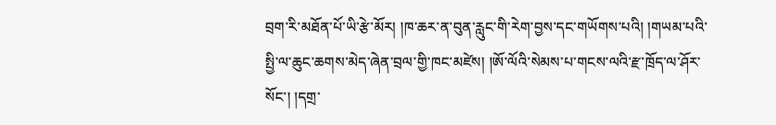བྲག་རི་མཐོན་པོ་ཡི་རྩེ་མོར། །ཁ་ཆར་ན་བུན་རླུང་གི་རེག་བྱས་དང་གཡོགས་པའི། །གཡམ་པའི་སྤྱི་ལ་ཆུང་ཆགས་མེད་ཞེན་བྲལ་གྱི་ཁང་མཛེས། །ཨོ་ལོའི་སེམས་པ་གངས་ལའི་རྫ་ཁྲོད་ལ་ཤོར་སོང་། །དགྲ་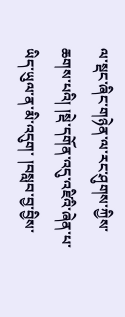ལ་སྡང་ཞིང་གཉེན་ལ་རང་ཤུགས་ཀྱིས་ཆགས་པའི། །སྡེ་དགོན་འདུ་འཛིའི་ཞེན་པ་ཡིད་ཡུལ་ན་མི་འདུག་ །བསླབ་བྱ་བྱིས་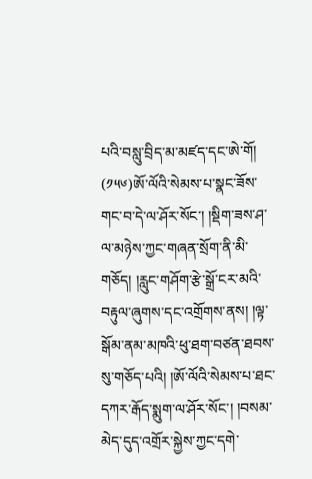པའི་བསླུ་བྲིད་མ་མཛད་དང་ཨེ་གོ།
(༡༥༦)ཨོ་ལོའི་སེམས་པ་སྣང་ཟོས་གང་བ་དེ་ལ་ཤོར་སོང་། །སྡིག་ཟས་ཤ་ལ་མཉེས་ཀྱང་གཞན་སྲོག་ནི་མི་གཅོད། །རླུང་གཤོག་རྩེ་སྒྲོ་ངར་མའི་བརྟུལ་ཞུགས་དང་འགྲོགས་ནས། །ལྟ་སྒོམ་ནམ་མཁའི་ཕུ་ཐག་བཙན་ཐབས་སུ་གཅོད་པའི། །ཨོ་ལོའི་སེམས་པ་ཐང་དཀར་རྒོད་སྨུག་ལ་ཤོར་སོང་། །བསམ་མེད་དུད་འགྲོར་སྐྱེས་ཀྱང་དགེ་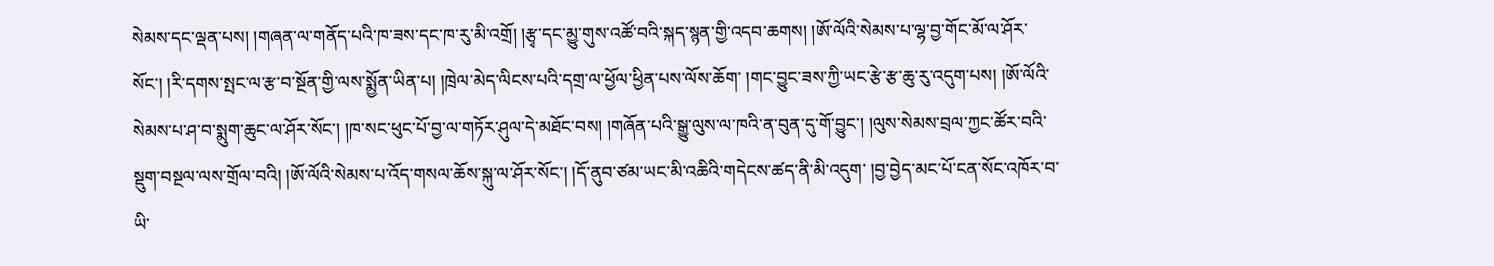སེམས་དང་ལྡན་པས། །གཞན་ལ་གནོད་པའི་ཁ་ཟས་དང་ཁ་རུ་མི་འགྲོ། །རྩྭ་དང་མྱུ་གུས་འཚོ་བའི་སྐད་སྙན་གྱི་འདབ་ཆགས། །ཨོ་ལོའི་སེམས་པ་ལྷ་བྱ་གོང་མོ་ལ་ཤོར་སོང་། །རི་དགས་སྤང་ལ་རྩ་བ་སྔོན་གྱི་ལས་སྨྱོན་ཡིན་པ། །ཁྲེལ་མེད་ལིངས་པའི་དགྲ་ལ་ཕྱོལ་ཕྱིན་པས་ལོས་ཆོག་ །གང་བྱུང་ཟས་ཀྱི་ཡང་རྩེ་རྩ་ཆུ་རུ་འདུག་པས། །ཨོ་ལོའི་སེམས་པ་ཤ་བ་སྨུག་ཆུང་ལ་ཤོར་སོང་། །ཁ་སང་ཕུང་པོ་བྱ་ལ་གཏོར་ཤུལ་དེ་མཐོང་བས། །གཞོན་པའི་སྒྱུ་ལུས་ལ་ཁའི་ན་བུན་དུ་གོ་བྱུང་། །ལུས་སེམས་བྲལ་ཀྱང་ཚོར་བའི་སྡུག་བསྔལ་ལས་གྲོལ་བའི། །ཨོ་ལོའི་སེམས་པ་འོད་གསལ་ཆོས་སྐུ་ལ་ཤོར་སོང་། །དོ་ནུབ་ཙམ་ཡང་མི་འཆིའི་གདེངས་ཚད་ནི་མི་འདུག་ །བྱ་བྱེད་མང་པོ་ངན་སོང་འཁོར་བ་ཡི་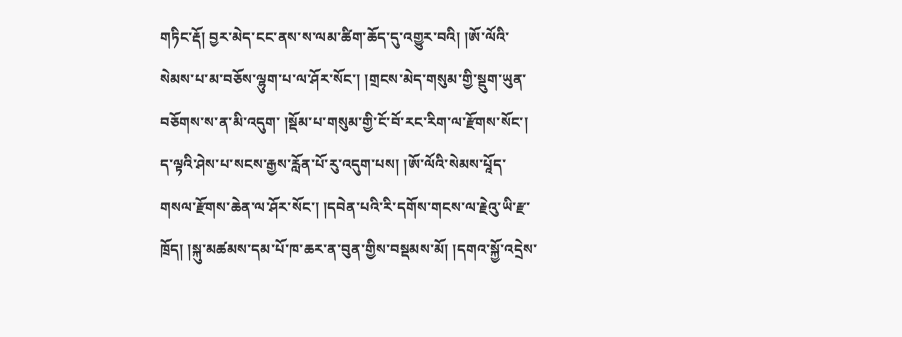གཏིང་རྡོ། བྱར་མེད་ངང་ནས་ས་ལམ་ཚིག་ཆོད་དུ་འགྱུར་བའི། །ཨོ་ལོའི་སེམས་པ་མ་བཅོས་ལྷུག་པ་ལ་ཤོར་སོང་། །གྲངས་མེད་གསུམ་གྱི་སྡུག་ཡུན་བཅོགས་ས་ན་མི་འདུག་ །སྡོམ་པ་གསུམ་གྱི་ངོ་བོ་རང་རིག་ལ་རྫོགས་སོང་། ད་ལྟའི་ཤེས་པ་སངས་རྒྱས་རློན་པོ་རུ་འདུག་པས། །ཨོ་ལོའི་སེམས་པཱོད་གསལ་རྫོགས་ཆེན་ལ་ཤོར་སོང་། །དབེན་པའི་རི་དགོས་གངས་ལ་རྗེའུ་ཡི་རྫ་ཁྲོད། །སྐུ་མཚམས་དམ་པོ་ཁ་ཆར་ན་བུན་གྱིས་བསྡམས་མོ། །དགའ་སྐྱོ་འདྲེས་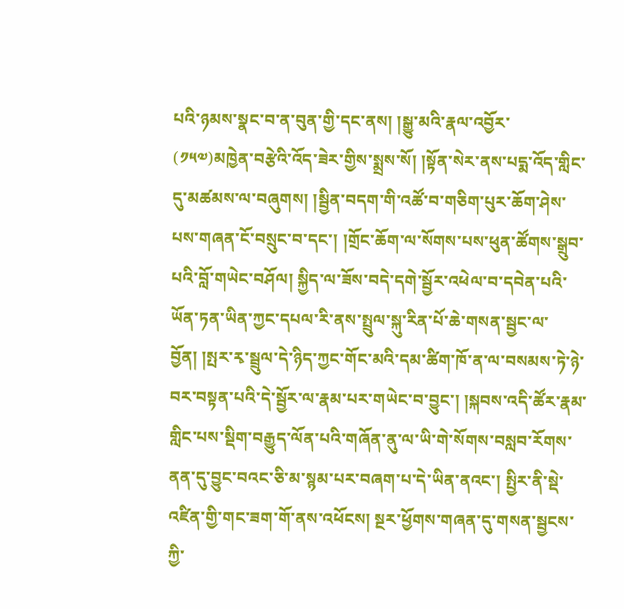པའི་ཉམས་སྣང་བ་ན་བུན་གྱི་དང་ནས། །སྒྱུ་མའི་རྣལ་འབྱོར་
(༡༥༧)མཁྱེན་བརྩེའི་འོད་ཟེར་གྱིས་སྨྲས་སོ། །སྟོན་སེར་ནས་པདྨ་འོད་གླིང་དུ་མཚམས་ལ་བཞུགས། །སྦྱིན་བདག་གི་འཚོ་བ་གཅིག་པུར་ཆོག་ཤེས་པས་གཞན་ངོ་བསྲུང་བ་དང་། །གྲོང་ཆོག་ལ་སོགས་པས་ཕུན་ཚོགས་སྒྲུབ་པའི་བློ་གཡེང་བཤོལ། སྐྱིད་ལ་ཟོས་བདེ་དགེ་སྦྱོར་འཕེལ་བ་དབེན་པའི་ཡོན་ཏན་ཡིན་ཀྱང་དཔལ་རི་ནས་སྤྲུལ་སྐུ་རིན་པོ་ཆེ་གསན་སྦྱང་ལ་བྱོན། །སྤར་རྭ་སྦྲུལ་དེ་ཉིད་ཀྱང་གོང་མའི་དམ་ཚིག་ཁོ་ན་ལ་བསམས་ཏེ་ཉེ་བར་བསྟན་པའི་དེ་སྦྱོར་ལ་རྣམ་པར་གཡེང་བ་བྱུང་། །སྐབས་འདི་ཚོར་རྣམ་གླིང་པས་སྡིག་བརྒྱུད་ལོན་པའི་གཞོན་ནུ་ལ་ཡི་གེ་སོགས་བསླབ་རོགས་ནན་དུ་བྱུང་བའང་ཅི་མ་སྙམ་པར་བཞག་པ་དེ་ཡིན་ནའང་། སྤྱིར་ནི་སྡེ་འཛིན་གྱི་གང་ཟག་གོ་ནས་འཕོངས། སྔར་ཕྱོགས་གཞན་དུ་གསན་སྦྱངས་ཀྱི་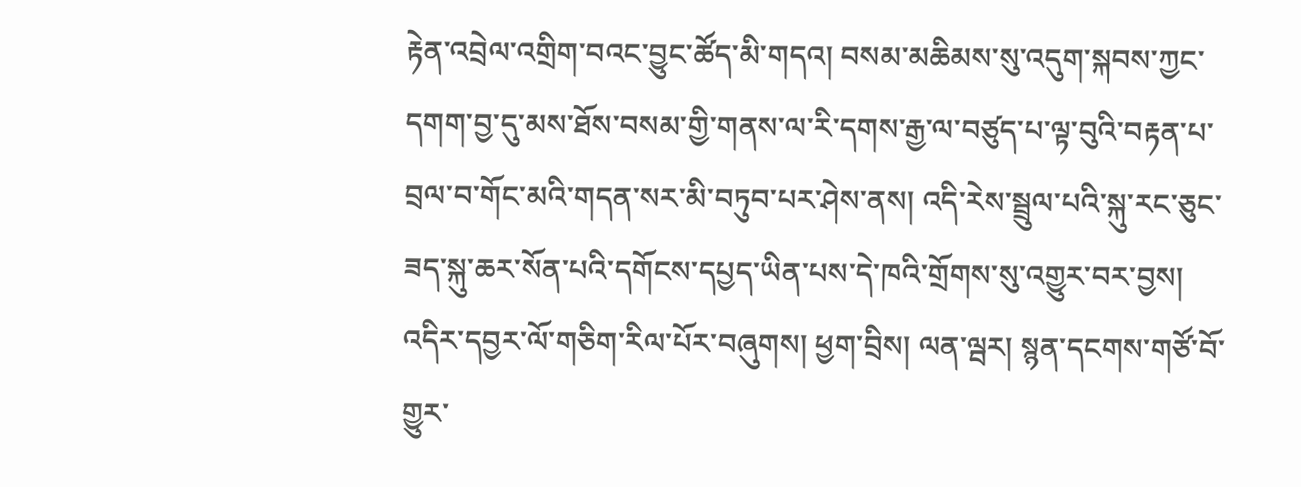རྟེན་འབྲེལ་འགྲིག་བའང་བྱུང་ཚོད་མི་གདའ། བསམ་མཆིམས་སུ་འདུག་སྐབས་ཀྱང་དགག་བྱ་དུ་མས་ཐོས་བསམ་གྱི་གནས་ལ་རི་དགས་རྒྱ་ལ་བཙུད་པ་ལྟ་བུའི་བརྟན་པ་བྲལ་བ་གོང་མའི་གདན་སར་མི་བཏུབ་པར་ཤེས་ནས། འདི་རེས་སྦྲུལ་པའི་སྐུ་རང་ཅུང་ཟད་སྐུ་ཆར་སོན་པའི་དགོངས་དཔྱད་ཡིན་པས་དེ་ཁའི་གྲོགས་སུ་འགྱུར་བར་བྱས། འདིར་དབྱར་ལོ་གཅིག་རིལ་པོར་བཞུགས། ཕྱག་བྲིས། ལན་ལྦར། སྙན་དངགས་གཙོ་བོ་གྱུར་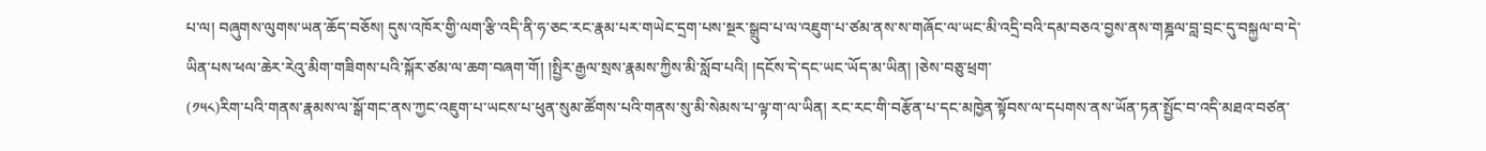པ་ལ། བཞུགས་ལུགས་ཡན་ཆོད་བཅོས། དུས་འཁོར་གྱི་ལག་རྩི་འདི་ནི་ཧ་ཅང་རང་རྣམ་པར་གཡེང་དྲག་པས་སྔར་སྒྲུབ་པ་ལ་འཇུག་པ་ཙམ་ནས་ས་གཞོང་ལ་ཡང་མི་འདྲི་བའི་དམ་བཅའ་བྱས་ནས་གཎྜལ་བླ་བྲང་དུ་བསྐྱལ་བ་དེ་ཡིན་པས་ཕལ་ཆེར་རེའུ་མིག་གཟིགས་པའི་སྐོར་ཙམ་ལ་ཆག་བཞག་གོ། །སྤྱིར་རྒྱལ་སྲས་རྣམས་ཀྱིས་མི་སློབ་པའི། །དངོས་དེ་དང་ཡང་ཡོད་མ་ཡིན། །ཅེས་བཅུ་ཕྲག་
(༡༥༨)རིག་པའི་གནས་རྣམས་ལ་སྒོ་གང་ནས་ཀྱང་འཇུག་པ་ཡངས་པ་ཕུན་སུམ་ཚོགས་པའི་གནས་སུ་མི་སེམས་པ་ལྟ་ག་ལ་ཡིན། རང་རང་གི་བརྩོན་པ་དང་མཁྱེན་སྟོབས་ལ་དཔགས་ནས་ཡོན་ཏན་སྤྱོང་བ་འདི་མཐའ་བཙན་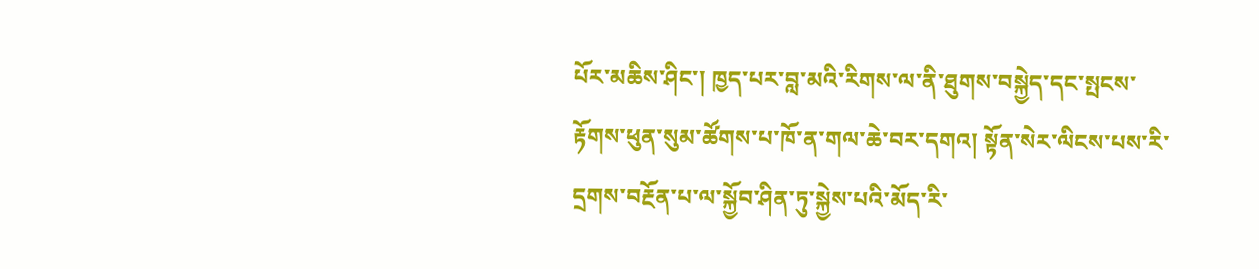པོར་མཆིས་ཤིང་། ཁྱད་པར་བླ་མའི་རིགས་ལ་ནི་ཐུགས་བསྐྱེད་དང་སྤངས་རྟོགས་ཕུན་སུམ་ཚོགས་པ་ཁོ་ན་གལ་ཆེ་བར་དགའ། སྟོན་སེར་ལིངས་པས་རི་དྲགས་བརྔོན་པ་ལ་སྐྱོབ་ཤིན་ཏུ་སྐྱེས་པའི་མོད་རི་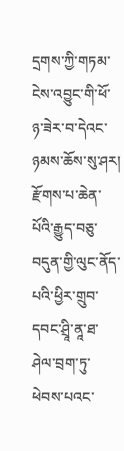དྲགས་ཀྱི་གཏམ་ངེས་འབྱུང་གི་ཕོ་ཉ་ཟེར་བ་དེའང་ཉམས་ཆོས་སུ་ཤར། རྫོགས་པ་ཆེན་པོའི་རྒྱུད་བཅུ་བདུན་གྱི་ལུང་ནོད་པའི་ཕྱིར་གྲུབ་དབང་ཤྲཱི་ནཱ་ཐ་ཤེལ་བྲག་ཏུ་ཕེབས་པའང་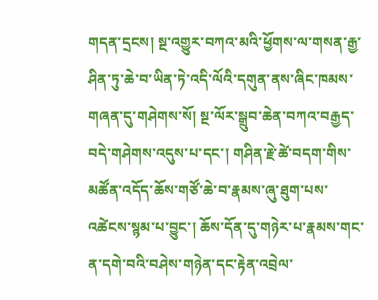གདན་དྲངས། སྔ་འགྱུར་བཀའ་མའི་ཕྱོགས་ལ་གསན་རྒྱ་ཤིན་ཏུ་ཆེ་བ་ཡིན་ཏེ་འདི་ལོའི་དགུན་ནས་ཞིང་ཁམས་གཞན་དུ་གཤེགས་སོ། སྔ་ལོར་སྒྲུབ་ཆེན་བཀའ་བརྒྱད་བདེ་གཤེགས་འདུས་པ་དང་། གཤིན་རྗེ་ཚེ་བདག་གིས་མཚོན་འདོད་ཆོས་གཙོ་ཆེ་བ་རྣམས་ཞུ་ཐུག་པས་འཚེངས་སྙམ་པ་བྱུང་། ཆོས་དོན་དུ་གཉེར་པ་རྣམས་གང་ན་དགེ་བའི་བཤེས་གཉེན་དང་རྟེན་འབྲེལ་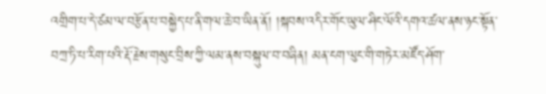འགྲིག་པ་དེ་ཙམ་ལ་བརྩོན་པ་བསྐྱེད་པ་ནི་གལ་ཆེ་བ་ཡིན་ནོ། །སྐབས་འདིར་གོང་ཡུལ་ཤིང་ལོའི་དགའ་ཚལ་ནས་ཉང་སྟོན་བཀྲ་ཏི་པ་རིག་པའི་རྡོ་རྗེས་གསུང་བྲིས་ཀྱི་ལམ་ནས་བསྐུལ་བ་བཞིན། མན་ངག་ལུང་གི་གཏེར་མཛོད་ཤོག་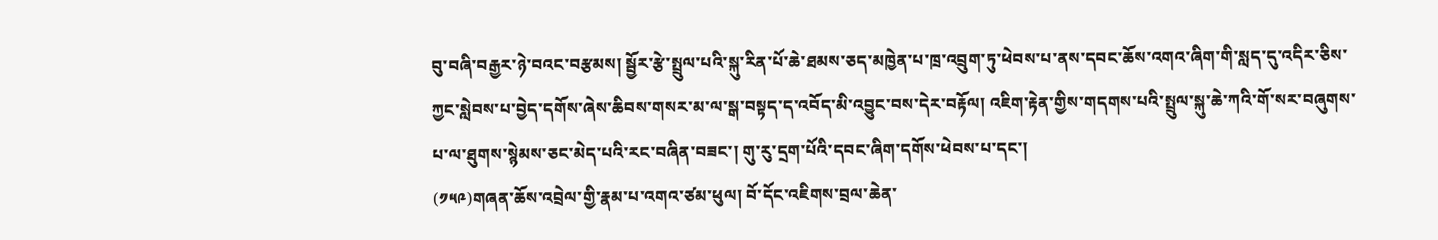བུ་བཞི་བརྒྱར་ཉེ་བའང་བརྩམས། སྦྱོར་རྩེ་སྤྲུལ་པའི་སྐུ་རིན་པོ་ཆེ་ཐམས་ཅད་མཁྱེན་པ་ཁྲ་འབྲུག་ཏུ་ཕེབས་པ་ནས་དབང་ཆོས་འགའ་ཞིག་གི་སླད་དུ་འདིར་ཅིས་ཀྱང་སླེབས་པ་བྱེད་དགོས་ཞེས་ཆིབས་གསར་མ་ལ་སྒ་བསྟད་ད་འབོད་མི་འབྱུང་བས་དེར་བརྟོལ། འཇིག་རྟེན་གྱིས་གདགས་པའི་སྤྲུལ་སྐུ་ཆེ་ཀའི་གོ་སར་བཞུགས་པ་ལ་ཐུགས་སྙེམས་ཅང་མེད་པའི་རང་བཞིན་བཟང་། གུ་རུ་དྲག་པོའི་དབང་ཞིག་དགོས་ཕེབས་པ་དང་།
(༡༥༩)གཞན་ཆོས་འབྲེལ་གྱི་རྣམ་པ་འགའ་ཙམ་ཕུལ། བོ་དོང་འཇིགས་བྲལ་ཆེན་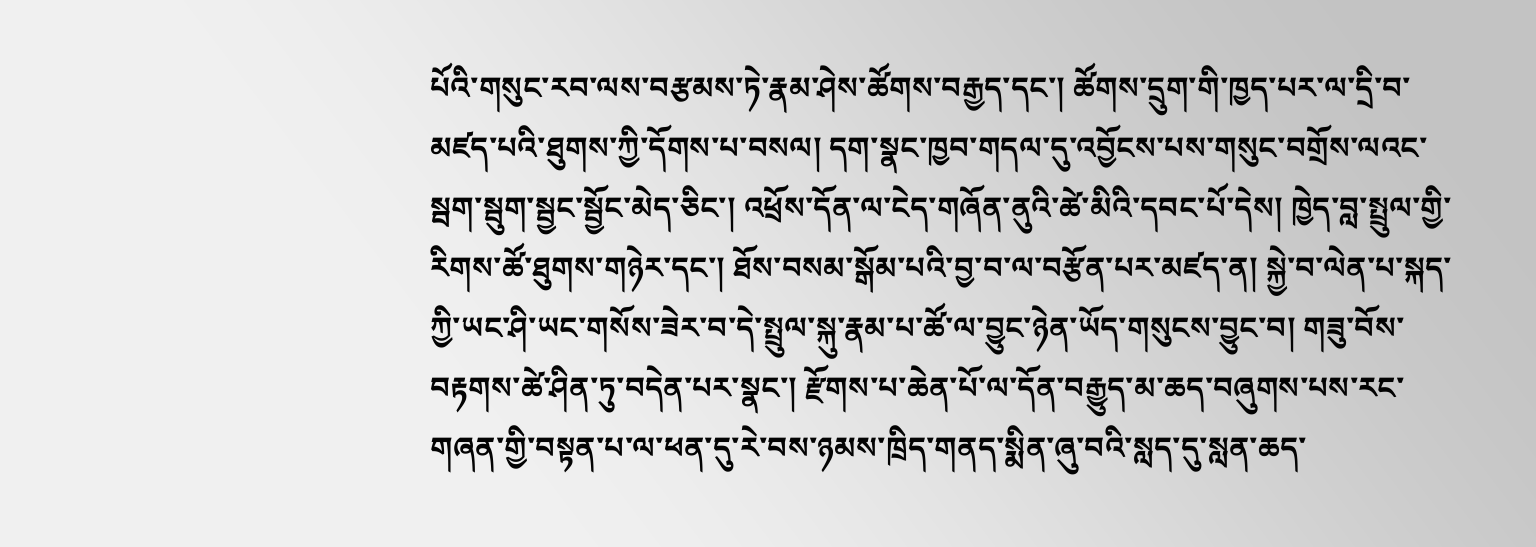པོའི་གསུང་རབ་ལས་བརྩམས་ཏེ་རྣམ་ཤེས་ཚོགས་བརྒྱད་དང་། ཚོགས་དྲུག་གི་ཁྱད་པར་ལ་དྲི་བ་མཛད་པའི་ཐུགས་ཀྱི་དོགས་པ་བསལ། དག་སྣང་ཁྱབ་གདལ་དུ་འབྱོངས་པས་གསུང་བགྲོས་ལའང་སྦག་སྦུག་སྦྱང་སྦྱོང་མེད་ཅིང་། འཕྲོས་དོན་ལ་ངེད་གཞོན་ནུའི་ཚེ་མིའི་དབང་པོ་དེས། ཁྱེད་བླ་སྤྲུལ་གྱི་རིགས་ཚོ་ཐུགས་གཉེར་དང་། ཐོས་བསམ་སྒོམ་པའི་བྱ་བ་ལ་བརྩོན་པར་མཛད་ན། སྐྱེ་བ་ལེན་པ་སྐད་ཀྱི་ཡང་ཤི་ཡང་གསོས་ཟེར་བ་དེ་སྤྲུལ་སྐུ་རྣམ་པ་ཚོ་ལ་བྱུང་ཉེན་ཡོད་གསུངས་བྱུང་བ། གཟུ་བོས་བརྟགས་ཚེ་ཤིན་ཏུ་བདེན་པར་སྣང་། རྫོགས་པ་ཆེན་པོ་ལ་དོན་བརྒྱུད་མ་ཆད་བཞུགས་པས་རང་གཞན་གྱི་བསྟན་པ་ལ་ཕན་དུ་རེ་བས་ཉམས་ཁྲིད་གནད་སྨིན་ཞུ་བའི་སླད་དུ་སླན་ཆད་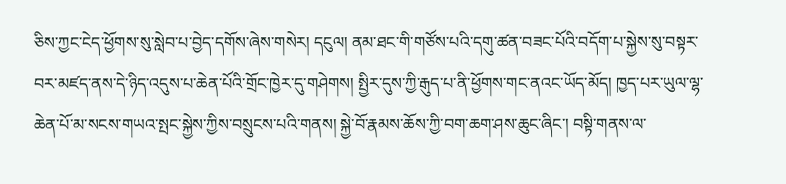ཅིས་ཀྱང་ངེད་ཕྱོགས་སུ་སླེབ་པ་བྱེད་དགོས་ཞེས་གསེར། དངུལ། ནམ་ཐང་གི་གཙོས་པའི་དགུ་ཚན་བཟང་པོའི་བདོག་པ་སྐྱེས་སུ་བསྟར་བར་མཛད་ནས་དེ་ཉིད་འདུས་པ་ཆེན་པོའི་གྲོང་ཁྱེར་དུ་གཤེགས། སྤྱིར་དུས་ཀྱི་རྒུད་པ་ནི་ཕྱོགས་གང་ནའང་ཡོད་མོད། ཁྱད་པར་ཡུལ་ལྷ་ཆེན་པོ་མ་སངས་གཡའ་སྤང་སྐྱེས་ཀྱིས་བསྲུངས་པའི་གནས། སྐྱེ་བོ་རྣམས་ཆོས་ཀྱི་བག་ཆག་ཤས་ཆུང་ཞིང་། བསྟི་གནས་ལ་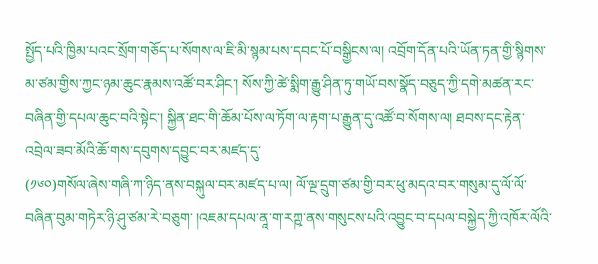སྤྱོད་པའི་ཁྱིམ་པའང་སྲོག་གཅོད་པ་སོགས་ལ་ཇི་མི་སྙམ་པས་དབང་པོ་བསྒྱིངས་ལ། འབྲོག་དོན་པའི་ཡོན་ཏན་གྱི་སྙིགས་མ་ཙམ་གྱིས་ཀྱང་ཉམ་ཆུང་རྣམས་འཚོ་བར་ཤིང་། སོས་ཀྱི་ཚེ་སྨིག་རྒྱུ་ཤིན་ཏུ་གཡོ་བས་སྣོད་བཅུད་ཀྱི་དགེ་མཚན་རང་བཞིན་གྱི་དཔལ་ཆུང་བའི་སྟེང་། སྐྱིན་ཐང་གི་ཆོམ་པོས་ལ་ཏོག་ལ་རྟག་པ་རྒྱུན་དུ་འཚོ་བ་སོགས་ལ། ཐབས་དང་རྟེན་འབྲེལ་ཟབ་མོའི་ཆོ་གས་དབུགས་དབྱུང་བར་མཛད་དུ་
(༡༦༠)གསོལ་ཞེས་གཞི་ཀ་ཉིད་ནས་བསྐུལ་བར་མཛད་པ་ལ། ལོ་ལྔ་དྲུག་ཙམ་གྱི་བར་ཕུ་མདའ་བར་གསུམ་དུ་ལོ་ལོ་བཞིན་བུམ་གཏེར་ཉི་ཤུ་ཙམ་རེ་བཅུག་ །འཇམ་དཔལ་ནཱ་ག་རཀྵ་ནས་གསུངས་པའི་འབྱུང་བ་དཔལ་བསྐྱེད་ཀྱི་འཁོར་ལོའི་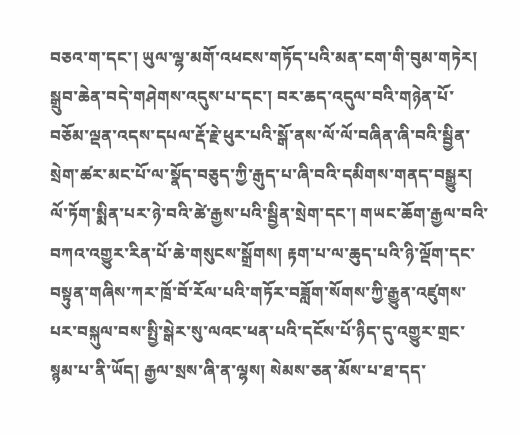བཅའ་ག་དང་། ཡུལ་ལྷ་མགོ་འཕངས་གཏོད་པའི་མན་ངག་གི་བུམ་གཏེར། སྒྲུབ་ཆེན་བདེ་གཤེགས་འདུས་པ་དང་། བར་ཆད་འདུལ་བའི་གཉེན་པོ་བཅོམ་ལྡན་འདས་དཔལ་རྡོ་རྗེ་ཕུར་པའི་སྒོ་ནས་ལོ་ལོ་བཞིན་ཞི་བའི་སྦྱིན་སྲེག་ཚར་མང་པོ་ལ་སྣོད་བཅུད་ཀྱི་རྒུད་པ་ཞི་བའི་དམིགས་གནད་བསྒྱུར། ལོ་ཏོག་སྨིན་པར་ཉེ་བའི་ཚེ་རྒྱས་པའི་སྦྱིན་སྲེག་དང་། གཡང་ཆོག་རྒྱལ་བའི་བཀའ་འགྱུར་རིན་པོ་ཆེ་གསུངས་སྒྲོགས། རྟག་པ་ལ་ཆུད་པའི་ཉི་ལྡོག་དང་བསྟུན་གཞིས་ཀར་ཁྲོ་བོ་རོལ་པའི་གཏོར་བཟློག་སོགས་ཀྱི་རྒྱུན་འཛུགས་པར་བསྐུལ་བས་སྤྱི་སྒེར་སུ་ལའང་ཕན་པའི་དངོས་པོ་ཉིད་དུ་འགྱུར་གྲང་སྙམ་པ་ནི་ཡོད། རྒྱལ་སྲས་ཞི་ན་ལྷས། སེམས་ཅན་མོས་པ་ཐ་དད་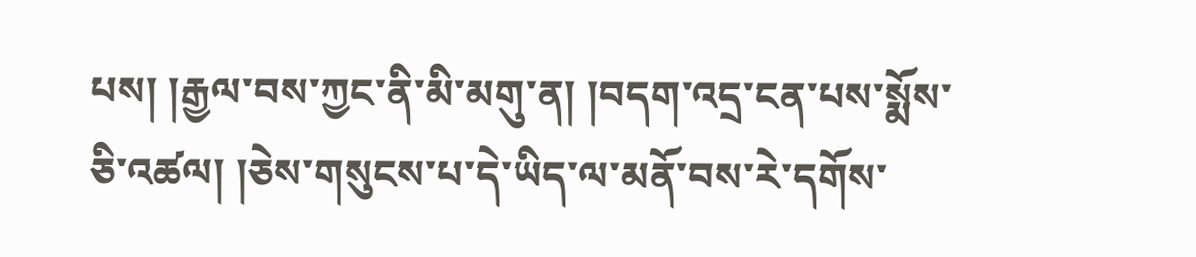པས། །རྒྱལ་བས་ཀྱང་ནི་མི་མགུ་ན། །བདག་འདྲ་ངན་པས་སྨོས་ཅི་འཚལ། །ཅེས་གསུངས་པ་དེ་ཡིད་ལ་མནོ་བས་རེ་དགོས་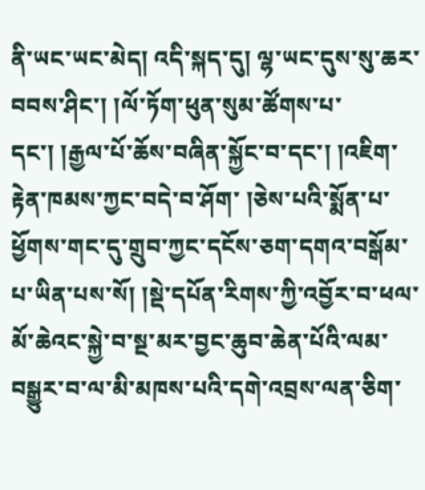ནི་ཡང་ཡང་མེད། འདི་སྐད་དུ། ལྷ་ཡང་དུས་སུ་ཆར་བབས་ཤིང་། །ལོ་ཏོག་ཕུན་སུམ་ཚོགས་པ་དང་། །རྒྱལ་པོ་ཆོས་བཞིན་སྐྱོང་བ་དང་། །འཇིག་རྟེན་ཁམས་ཀྱང་བདེ་བ་ཤོག་ །ཅེས་པའི་སྨོན་པ་ཕྱོགས་གང་དུ་གྲུབ་ཀྱང་དངོས་ཅག་དགའ་བསྒོམ་པ་ཡིན་པས་སོ། །སྡེ་དཔོན་རིགས་ཀྱི་འབྱོར་བ་ཕལ་མོ་ཆེའང་སྐྱེ་བ་སྔ་མར་བྱང་ཆུབ་ཆེན་པོའི་ལམ་བསྒྱུར་བ་ལ་མི་མཁས་པའི་དགེ་འབྲས་ལན་ཅིག་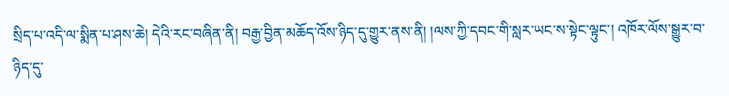སྲིད་པ་འདི་ལ་སྨིན་པ་ཤས་ཆེ། དེའི་རང་བཞིན་ནི། བརྒྱ་བྱིན་མཆོད་འོས་ཉིད་དུ་གྱུར་ནས་ནི། །ལས་ཀྱི་དབང་གི་སླར་ཡང་ས་སྟེང་ལྟུང་། འཁོར་ལོས་སྒྱུར་བ་ཉིད་དུ་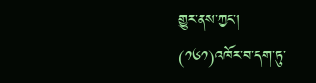གྱུར་ནས་ཀྱང་།
(༡༦༡)འཁོར་བ་དག་ཏུ་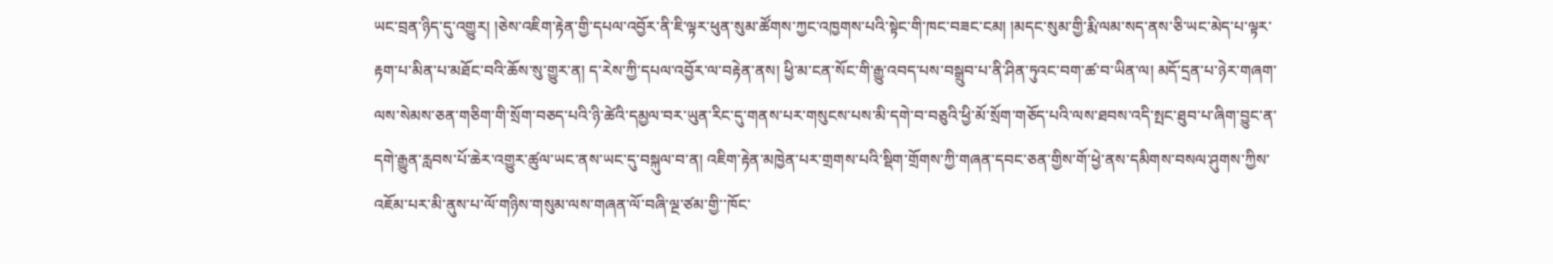ཡང་བྲན་ཉིད་དུ་འགྱུར། །ཅེས་འཇིག་རྟེན་གྱི་དཔལ་འབྱོར་ནི་ཇི་ལྟར་ཕུན་སུམ་ཚོགས་ཀྱང་འཁྱགས་པའི་སྟེང་གི་ཁང་བཟང་ངམ། །མདང་སུམ་གྱི་རྨི་ལམ་སད་ནས་ཅི་ཡང་མེད་པ་ལྟར་རྟག་པ་མིན་པ་མཐོང་བའི་ཆོས་སུ་གྱུར་ན། ད་རེས་ཀྱི་དཔལ་འབྱོར་ལ་བརྟེན་ནས། ཕྱི་མ་ངན་སོང་གི་རྒྱུ་འབད་པས་བསྒྲུབ་པ་ནི་ཤིན་ཏུའང་བག་ཚ་བ་ཡིན་ལ། མདོ་དྲན་པ་ཉེར་གཞག་ལས་སེམས་ཅན་གཅིག་གི་སྲོག་བཅད་པའི་ཉི་ཚེའི་དམྱལ་བར་ཡུན་རིང་དུ་གནས་པར་གསུངས་པས་མི་དགེ་བ་བཅུའི་ཕྱི་མོ་སྲོག་གཅོད་པའི་ལས་ཐབས་འདི་སྤང་ཐུབ་པ་ཞིག་བྱུང་ན་དགེ་རྒྱུན་རླབས་པོ་ཆེར་འགྱུར་ཚུལ་ཡང་ནས་ཡང་དུ་བསྐུལ་བ་ན། འཇིག་རྟེན་མཁྱེན་པར་གྲགས་པའི་སྡིག་གྲོགས་ཀྱི་གཞན་དབང་ཅན་གྱིས་གོ་ཕྱེ་ནས་དམིགས་བསལ་ཤུགས་ཀྱིས་འཇོམ་པར་མི་ནུས་པ་ལོ་གཉིས་གསུམ་ལས་གཞན་ལོ་བཞི་ལྔ་ཙམ་གྱི་་ཁོང་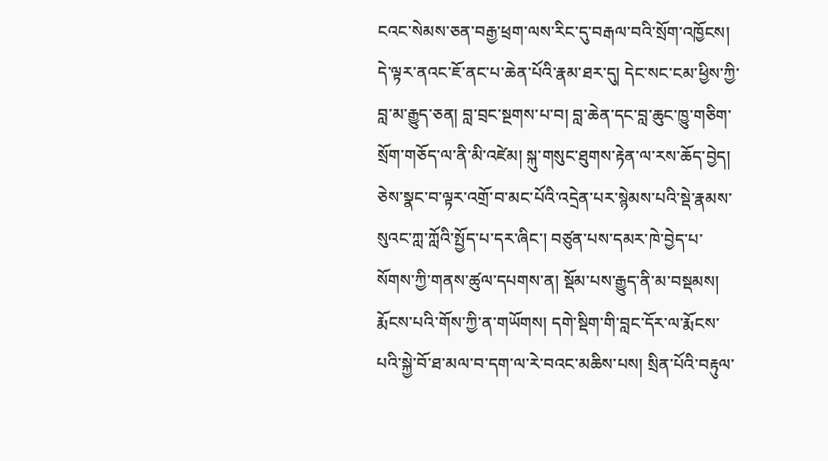ངའང་སེམས་ཅན་བརྒྱ་ཕྲག་ལས་རིང་དུ་བརྒལ་བའི་སྲོག་འཁྱོངས། དེ་ལྟར་ནའང་ཇོ་ནང་པ་ཆེན་པོའི་རྣམ་ཐར་དུ། དེང་སང་ངམ་ཕྱིས་ཀྱི་བླ་མ་རྒྱུད་ཅན། བླ་བྲང་སྔགས་པ་བ། བླ་ཆེན་དང་བླ་ཆུང་ཁྱུ་གཅིག་སྲོག་གཅོད་ལ་ནི་མི་འཛེམ། སྐུ་གསུང་ཐུགས་རྟེན་ལ་རས་ཆོད་བྱེད། ཅེས་སྣང་བ་ལྟར་འགྲོ་བ་མང་པོའི་འདྲེན་པར་སྙེམས་པའི་སྡེ་རྣམས་སུའང་ཀླ་ཀློའི་སྤྱོད་པ་དར་ཞིང་། བཙུན་པས་དམར་ཁེ་བྱེད་པ་སོགས་ཀྱི་གནས་ཚུལ་དཔགས་ན། སྡོམ་པས་རྒྱུད་ནི་མ་བསྡམས། རྨོངས་པའི་གོས་ཀྱི་ན་གཡོགས། དགེ་སྡིག་གི་བླང་དོར་ལ་རྨོངས་པའི་སྐྱེ་བོ་ཐ་མལ་བ་དག་ལ་རེ་བའང་མཆིས་པས། སྲིན་པོའི་བརྟུལ་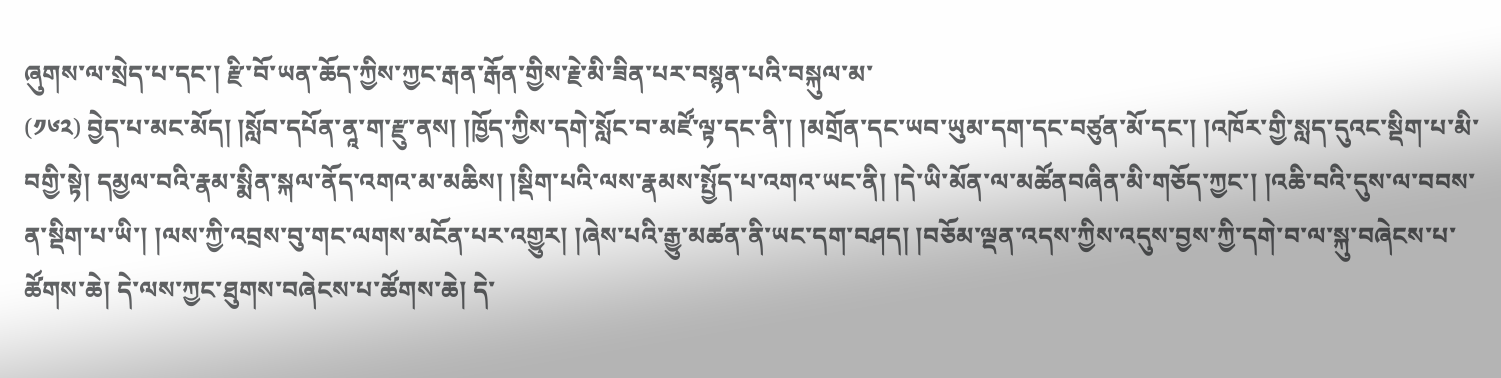ཞུགས་ལ་སྲེད་པ་དང་། རྫི་བོ་ཡན་ཆོད་ཀྱིས་ཀྱང་རྒན་རྒོན་གྱིས་རྗེ་མི་ཟིན་པར་བསྙན་པའི་བསྐུལ་མ་
(༡༦༢) བྱེད་པ་མང་མོད། །སློབ་དཔོན་ནཱ་ག་རྫུ་ནས། །ཁྱོད་ཀྱིས་དགེ་སློང་བ་མཛོ་ལྟ་དང་ནི་། །མགྲོན་དང་ཡབ་ཡུམ་དག་དང་བཙུན་མོ་དང་། །འཁོར་གྱི་སླད་དུའང་སྡིག་པ་མི་བགྱི་སྟེ། དམྱལ་བའི་རྣམ་སྨིན་སྐལ་ནོད་འགའ་མ་མཆིས། །སྡིག་པའི་ལས་རྣམས་སྤྱོད་པ་འགའ་ཡང་ནི། །དེ་ཡི་མོན་ལ་མཚོནབཞིན་མི་གཅོད་ཀྱང་། །འཆི་བའི་དུས་ལ་བབས་ན་སྡིག་པ་ཡི་། །ལས་ཀྱི་འབྲས་བུ་གང་ལགས་མངོན་པར་འགྱུར། །ཞེས་པའི་རྒྱུ་མཚན་ནི་ཡང་དག་བཤད། །བཅོམ་ལྡན་འདས་ཀྱིས་འདུས་བྱས་ཀྱི་དགེ་བ་ལ་སྐུ་བཞེངས་པ་ཚོགས་ཆེ། དེ་ལས་ཀྱང་ཐུགས་བཞེངས་པ་ཚོགས་ཆེ། དེ་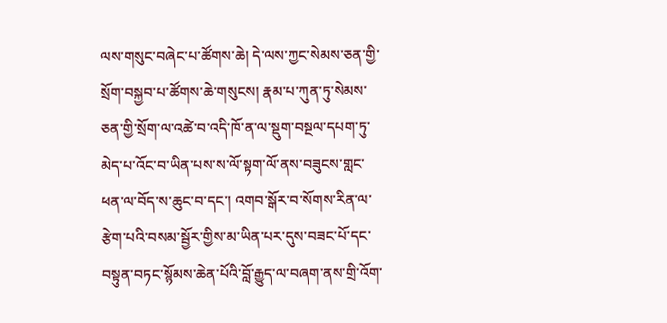ལས་གསུང་བཞེང་པ་ཚོགས་ཆེ། དེ་ལས་ཀྱང་སེམས་ཅན་གྱི་སྲོག་བསྐྱབ་པ་ཚོགས་ཆེ་གསུངས། རྣམ་པ་ཀུན་ཏུ་སེམས་ཅན་གྱི་སྲོག་ལ་འཚེ་བ་འདི་ཁོ་ན་ལ་སྡུག་བསྔལ་དཔག་ཏུ་མེད་པ་འོང་བ་ཡིན་པས་ས་ལོ་སྟག་ལོ་ནས་བཟུངས་གླང་ཕན་ལ་བོད་ས་ཆུང་བ་དང་། འགབ་སྒོར་བ་སོགས་རིན་ལ་རྩེག་པའི་བསམ་སྦྱོར་གྱིས་མ་ཡིན་པར་དུས་བཟང་པོ་དང་བསྟུན་བཏང་སྙོམས་ཆེན་པོའི་བློ་རྒྱུད་ལ་བཞག་ནས་གྲི་འོག་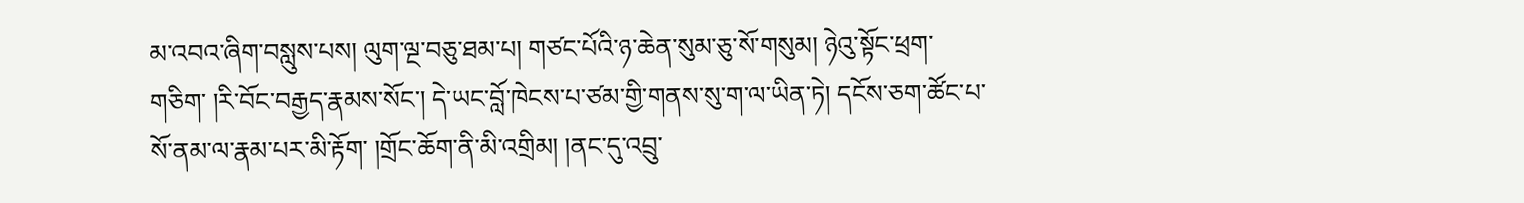མ་འབའ་ཞིག་བསླུས་པས། ལུག་ལྔ་བཅུ་ཐམ་པ། གཙང་པོའི་ཉ་ཆེན་སུམ་ཅུ་སོ་གསུམ། ཉེའུ་སྟོང་ཕྲག་གཅིག་ །རི་བོང་བརྒྱད་རྣམས་སོང་། དེ་ཡང་བློ་ཁེངས་པ་ཙམ་གྱི་གནས་སུ་ག་ལ་ཡིན་ཏེ། དངོས་ཅག་ཚོང་པ་སོ་ནམ་ལ་རྣམ་པར་མི་རྟོག་ །གྲོང་ཆོག་ནི་མི་འགྲིམ། །ནང་དུ་འབྲུ་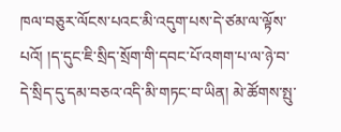ཁལ་བཅུར་ལོངས་པའང་མི་འདུག་པས་དེ་ཙམ་ལ་ལྟོས་པའོ། །ད་དུང་ཇི་སྲིད་སྲོག་གི་དབང་པོ་འགག་པ་ལ་ཉེ་བ་དེ་སྲིད་དུ་དམ་བཅའ་འདི་མི་གཏང་བ་ཡིན། མེ་ཚོགས་སྤུ་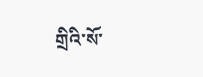གྲིའི་སོ་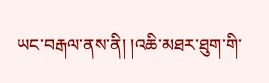ཡང་བརྒལ་ནས་ནི། །འཆི་མཐར་ཐུག་གི་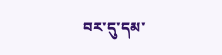བར་དུ་དམ་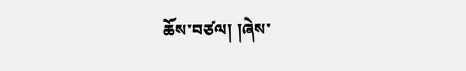ཆོས་བཙལ། །ཞེས་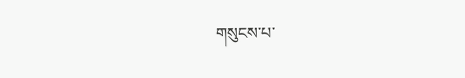གསུངས་པ་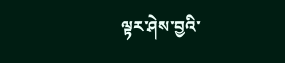ལྟར་ཤེས་བྱའི་